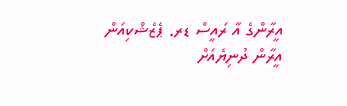އީރާންގެ އާ ރައީސް ޑރ. ޕެޒެޝްކިއަން
އީރާން ދުނިޔެއަށް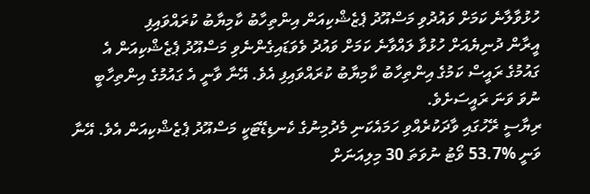ހުޅުވާލާނެ ކަމަށް ވައުދުވި މަސްއޫދު ޕެޒެޝްކިއަން އިންތިހާބު ކާމިޔާބު ކުރައްވައިފި
އީރާން ދުނިޔެއަށް ހުޅުވާ ލައްވާނެ ކަމަށް ވައުދު ވެވަޑައިގެންނެވި މަސްއޫދު ޕެޒެޝްކިއަން އެ ގައުމުގެ ރައީސް ކަމުގެ އިންތިހާބު ކާމިޔާބު ކުރައްވައިފި އެވެ. އޭނާ ވާނީ އެ ގައުމުގެ އިންތިހާބީ ނުވަ ވަނަ ރައީސަށެވެ.
ރިޔާސީ ރޭހުގައި ވާދަކުރެއްވި ހަމައެކަނި މެދުމިނުގެ ކެނޑިޑޭޓަކީ މަސްއޫދު ޕެޒެޝްކިއަން އެވެ. އޭނާ ވަނީ %53.7 ވޯޓު ނުވަތަ 30 މިލިއަނަށް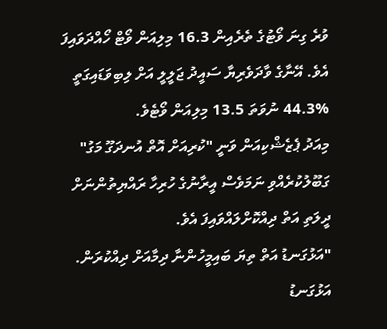ވުރެ ގިނަ ވޯޓުގެ ތެރެއިން 16.3 މިލިއަން ވޯޓް ހޯއްދަވައިފަ އެވެ. އޭނާގެ ވާދަވެރިޔާ ސައީދު ޖަލީލީ އަށް ލިބިވަޑައިގަތީ %44.3 ނުވަތަ 13.5 މިލިއަން ވޯޓެވެ.
މިއަދު ޕެޒެޝްކިއަން ވަނީ "ކުރިއަށް އޮތް އުނދަގޫ މަގު" ގަބޫލުކުރެއްވި ނަމަވެސް އީރާނުގެ ހުރިހާ ރައްޔިތުންނަށް ދީލަތި އަތް ދިއްކޮށްލައްވައިފަ އެވެ.
"އަޅުގަނޑު އަތް ތިޔަ ބައިމީހުންނާ ދިމާއަށް ދިއްކުރަން. އަޅުގަނޑު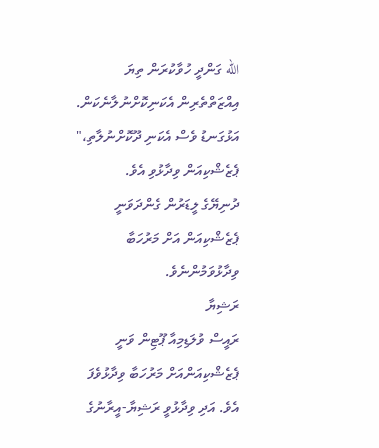الله ގަންދީ ހުވާކުރަން ތިޔަ އިއްޒަތްތެރިން އެކަނިކޮށްނުލާނެކަން. އަޅުގަނޑު ވެސް އެކަނި ދޫކޮށްނުލާތި،" ޕެޒެޝްކިއަން ވިދާޅުވި އެވެ.
ދުނިޔޭގެ ލީޑަރުން ގެންދަވަނީ ޕެޒެޝްކިއަން އަށް މަރުހަބާ ވިދާޅުވަމުންނެވެ.
ރަޝިޔާ
ރައީސް ވުލަޑިމިއާ ޕޫޓިން ވަނީ ޕެޒެޝްކިއަންއަށް މަރުހަބާ ވިދާޅުވެފަ އެވެ. އަދި ވިދާޅުވީ ރަޝިޔާ-އީރާނުގެ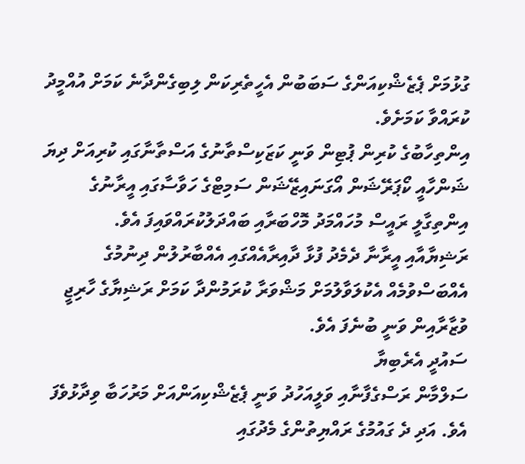ގުޅުމަށް ޕެޒެޝްކިއަންގެ ސަބަބުން އެހީތެރިކަން ލިބިގެންދާނެ ކަމަށް އުއްމީދު ކުރައްވާ ކަމަށެވެ.
އިންތިހާބުގެ ކުރިން ޕުޓިން ވަނީ ކަޒަކިސްތާނުގެ އަސްތާނާގައި ކުރިއަށް ދިޔަ ޝަންހާއީ ކޯޕަރޭޝަން އޯގަނައިޒޭޝަން ސަމިޓްގެ ހަވާސާގައި އީރާނުގެ އިންތިގާލީ ރައީސް މުހައްމަދު މޮހްބަރާއި ބައްދަލުކުރައްވައިފަ އެވެ.
ރަޝިޔާއާއި އީރާނާ ދެމެދު ފުޅާ ދާއިރާއެއްގައި އެއްބާރުލުން ދިނުމުގެ އެއްބަސްވުމެއް އެކުލަވާލުމަށް މަޝްވަރާ ކުރަމުންދާ ކަމަށް ރަޝިޔާގެ ހާރިޖީ ވުޒާރާއިން ވަނީ ބުނެފަ އެވެ.
ސައުދީ އެރެބިޔާ
ސަލްމާން ރަސްގެފާނާއި ވަލީއަހުދު ވަނީ ޕެޒެޝްކިއަންއަށް މަރުހަބާ ވިދާޅުވެފަ އެވެ. އަދި ދެ ގައުމުގެ ރައްޔިތުންގެ މެދުގައި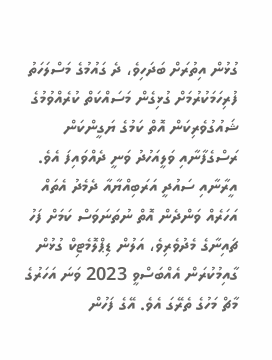ގުޅުން އިތުރަށް ބަދަހިވެ، ދެ ގައުމުގެ މަސްލަހަތު ފުރިހަމަކުރުމަށް ގުޅިގެން މަސައްކަތް ކުރެއްވުމުގެ ޝައުގުވެރިކަން އޮތް ކަމުގެ ޔަގީންކަން ރަސްގެފާނާއި ވަލީއަހުދު ވަނީ ދެއްވައިފަ އެވެ.
އީރާނާއި ސައުދީ އަރަބިއްޔާއާ ދެމެދު އެތައް އަހަރެއް ވަންދެން އޮތް ނުތަނަވަސް ކަމަށް ފަހު ޗައިނާގެ މެދުވެރިވެ، އަލުން ޑިޕްލޮމެޓިކް ގުޅުން ގާއިމުކުރަން އެއްބަސްވީ 2023 ވަނަ އަހަރުގެ މާޗް މަހުގެ ތެރޭގަ އެވެ. އޭގެ ފަހުން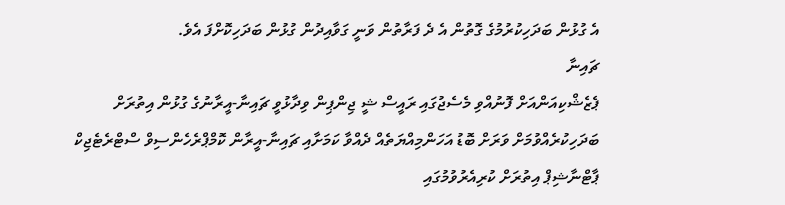އެ ގުޅުން ބަދަހިކުރުމުގެ ގޮތުން އެ ދެ ފަރާތުން ވަނީ ގަވާއިދުން ގުޅުން ބަދަހިކޮށްފަ އެވެ.
ޗައިނާ
ޕެޒެޝްކިއަންއަށް ފޮނުއްވި މެސެޖުގައި ރައީސް ޝީ ޖިންޕިން ވިދާޅުވީ ޗައިނާ-އީރާނުގެ ގުޅުން އިތުރަށް ބަދަހިކުރެއްވުމަށް ވަރަށް ބޮޑު އަހަންމިއްޔަތެއް ދެއްވާ ކަމަށާއި ޗައިނާ-އީރާން ކޮމްޕްރެހެންސިވް ސްޓްރެޓެޖިކް ޕާޓްނާޝިޕް އިތުރަށް ކުރިއެރުވުމުގައި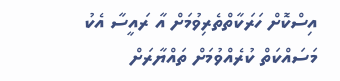އިސްކޮށް ހަރަކާތްތެރިވުމަށް އާ ރައީސާ އެކު މަސައްކަތް ކުރެއްވުމަށް ތައްޔާރަށް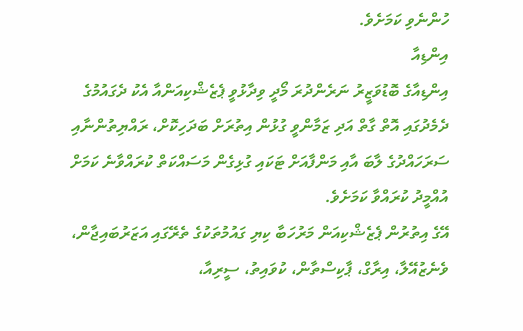ހުންނެވި ކަމަށެވެ.
އިންޑިއާ
އިންޑިއާގެ ބޮޑުވަޒީރު ނަރެންދުރަ މޯދީ ވިދާޅުވީ ޕެޒެޝްކިއަންއާ އެކު ދެގައުމުގެ ދެމެދުގައި އޮތް ގާތް އަދި ޒަމާންވީ ގުޅުން އިތުރަށް ބަދަހިކޮށް، ރައްޔިތުންނާއި ސަރަހައްދުގެ ލާބަ އާއި މަންފާއަށް ޓަކައި ގުޅިގެން މަސައްކަތް ކުރައްވާނެ ކަމަށް އުއްމީދު ކުރައްވާ ކަމަށެވެ.
އޭގެ އިތުރުން ޕެޒެޝްކިއަން މަރުހަބާ ކިޔި ގައުމުތަކުގެ ތެރޭގައި އަޒަރުބައިޖާން، ވެނެޒުއޭލާ، އިރާގް، ޕާކިސްތާން، ކުވައިތު، ސީރިއާ،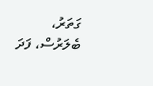ގަތަރު، ބެލަރުސް، ފަދަ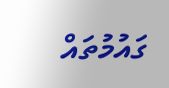ގައުމުތައް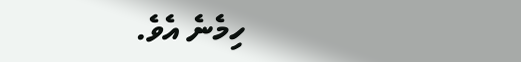ހިމެނެ އެވެ.